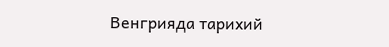Венгрияда тарихий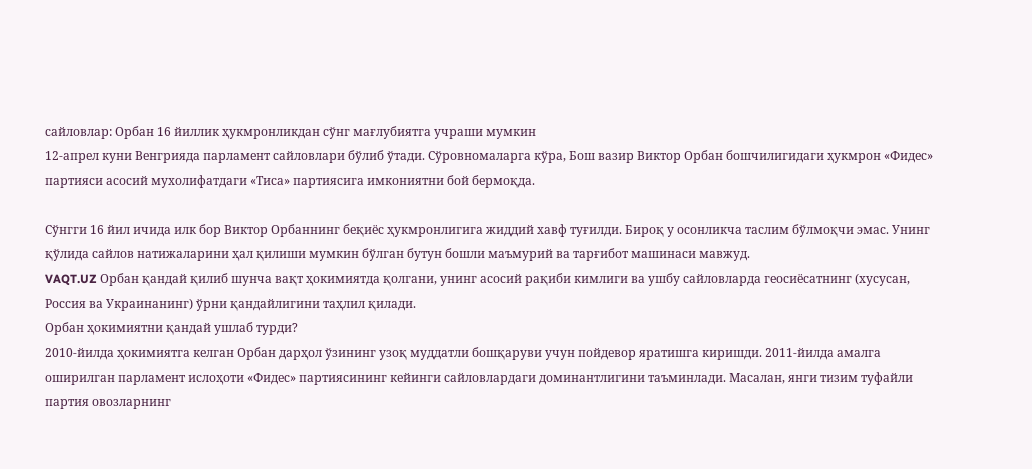сайловлар: Орбан 16 йиллик ҳукмронликдан сўнг мағлубиятга учраши мумкин
12-апрел куни Венгрияда парламент сайловлари бўлиб ўтади. Сўровномаларга кўра, Бош вазир Виктор Орбан бошчилигидаги ҳукмрон «Фидес» партияси асосий мухолифатдаги «Тиса» партиясига имкониятни бой бермоқда.

Сўнгги 16 йил ичида илк бор Виктор Орбаннинг беқиёс ҳукмронлигига жиддий хавф туғилди. Бироқ у осонликча таслим бўлмоқчи эмас. Унинг қўлида сайлов натижаларини ҳал қилиши мумкин бўлган бутун бошли маъмурий ва тарғибот машинаси мавжуд.
VAQT.UZ Орбан қандай қилиб шунча вақт ҳокимиятда қолгани, унинг асосий рақиби кимлиги ва ушбу сайловларда геосиёсатнинг (хусусан, Россия ва Украинанинг) ўрни қандайлигини таҳлил қилади.
Орбан ҳокимиятни қандай ушлаб турди?
2010-йилда ҳокимиятга келган Орбан дарҳол ўзининг узоқ муддатли бошқаруви учун пойдевор яратишга киришди. 2011-йилда амалга оширилган парламент ислоҳоти «Фидес» партиясининг кейинги сайловлардаги доминантлигини таъминлади. Масалан, янги тизим туфайли партия овозларнинг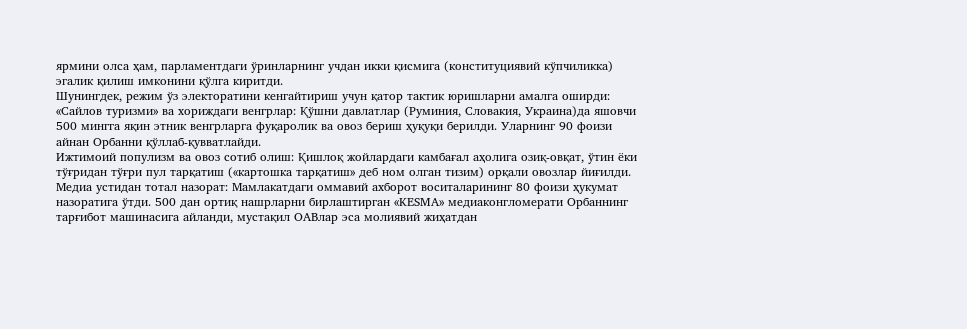ярмини олса ҳам, парламентдаги ўринларнинг учдан икки қисмига (конституциявий кўпчиликка) эгалик қилиш имконини қўлга киритди.
Шунингдек, режим ўз электоратини кенгайтириш учун қатор тактик юришларни амалга оширди:
«Сайлов туризми» ва хориждаги венгрлар: Қўшни давлатлар (Руминия, Словакия, Украина)да яшовчи 500 мингга яқин этник венгрларга фуқаролик ва овоз бериш ҳуқуқи берилди. Уларнинг 90 фоизи айнан Орбанни қўллаб-қувватлайди.
Ижтимоий популизм ва овоз сотиб олиш: Қишлоқ жойлардаги камбағал аҳолига озиқ-овқат, ўтин ёки тўғридан тўғри пул тарқатиш («картошка тарқатиш» деб ном олган тизим) орқали овозлар йиғилди.
Медиа устидан тотал назорат: Мамлакатдаги оммавий ахборот воситаларининг 80 фоизи ҳукумат назоратига ўтди. 500 дан ортиқ нашрларни бирлаштирган «KESMA» медиаконгломерати Орбаннинг тарғибот машинасига айланди, мустақил ОАВлар эса молиявий жиҳатдан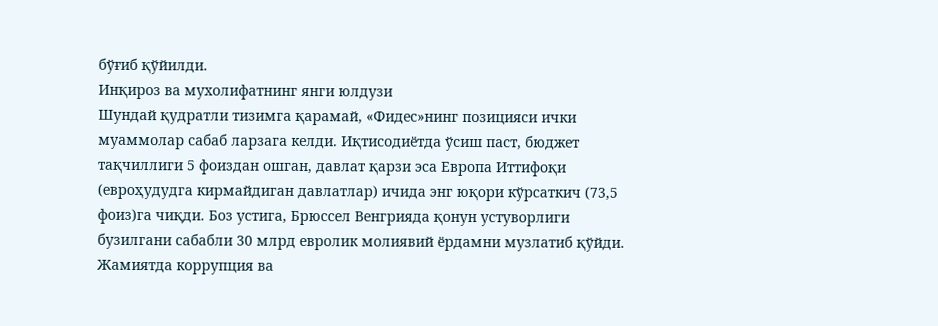бўғиб қўйилди.
Инқироз ва мухолифатнинг янги юлдузи
Шундай қудратли тизимга қарамай, «Фидес»нинг позицияси ички муаммолар сабаб ларзага келди. Иқтисодиётда ўсиш паст, бюджет тақчиллиги 5 фоиздан ошган, давлат қарзи эса Европа Иттифоқи (евроҳудудга кирмайдиган давлатлар) ичида энг юқори кўрсаткич (73,5 фоиз)га чиқди. Боз устига, Брюссел Венгрияда қонун устуворлиги бузилгани сабабли 30 млрд евролик молиявий ёрдамни музлатиб қўйди. Жамиятда коррупция ва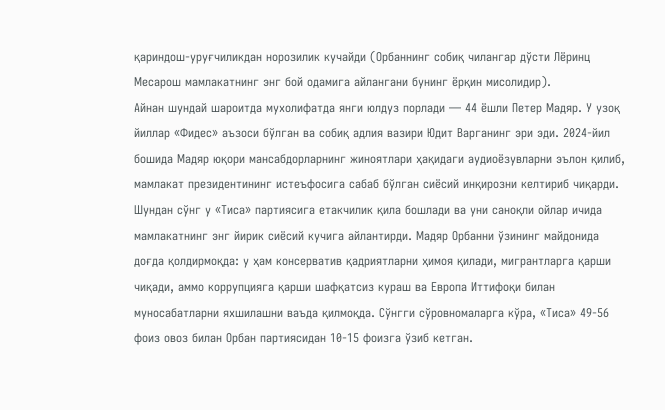қариндош-уруғчиликдан норозилик кучайди (Орбаннинг собиқ чилангар дўсти Лёринц Месарош мамлакатнинг энг бой одамига айлангани бунинг ёрқин мисолидир).
Айнан шундай шароитда мухолифатда янги юлдуз порлади — 44 ёшли Петер Мадяр. У узоқ йиллар «Фидес» аъзоси бўлган ва собиқ адлия вазири Юдит Варганинг эри эди. 2024-йил бошида Мадяр юқори мансабдорларнинг жиноятлари ҳақидаги аудиоёзувларни эълон қилиб, мамлакат президентининг истеъфосига сабаб бўлган сиёсий инқирозни келтириб чиқарди.
Шундан сўнг у «Тиса» партиясига етакчилик қила бошлади ва уни саноқли ойлар ичида мамлакатнинг энг йирик сиёсий кучига айлантирди. Мадяр Орбанни ўзининг майдонида доғда қолдирмоқда: у ҳам консерватив қадриятларни ҳимоя қилади, мигрантларга қарши чиқади, аммо коррупцияга қарши шафқатсиз кураш ва Европа Иттифоқи билан муносабатларни яхшилашни ваъда қилмоқда. Сўнгги сўровномаларга кўра, «Тиса» 49-56 фоиз овоз билан Орбан партиясидан 10-15 фоизга ўзиб кетган.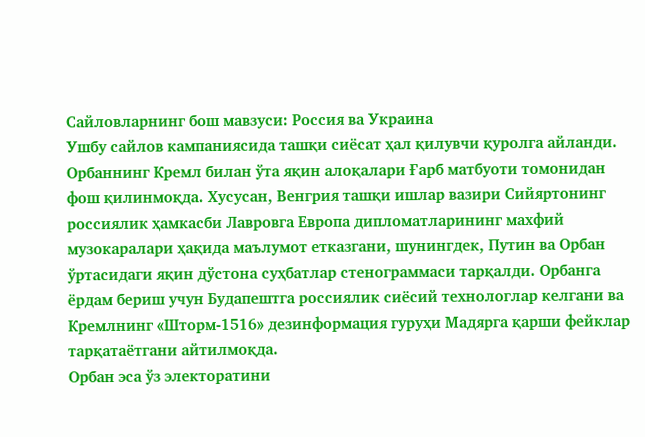Сайловларнинг бош мавзуси: Россия ва Украина
Ушбу сайлов кампаниясида ташқи сиёсат ҳал қилувчи қуролга айланди.
Орбаннинг Кремл билан ўта яқин алоқалари Ғарб матбуоти томонидан фош қилинмоқда. Хусусан, Венгрия ташқи ишлар вазири Сийяртонинг россиялик ҳамкасби Лавровга Европа дипломатларининг махфий музокаралари ҳақида маълумот етказгани, шунингдек, Путин ва Орбан ўртасидаги яқин дўстона суҳбатлар стенограммаси тарқалди. Орбанга ёрдам бериш учун Будапештга россиялик сиёсий технологлар келгани ва Кремлнинг «Шторм-1516» дезинформация гуруҳи Мадярга қарши фейклар тарқатаётгани айтилмоқда.
Орбан эса ўз электоратини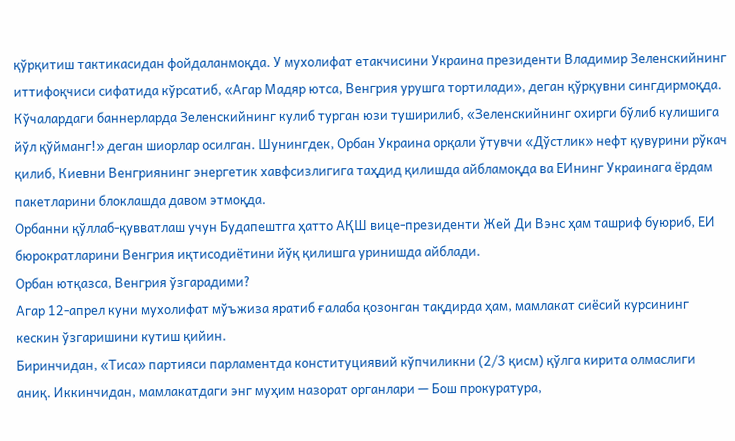қўрқитиш тактикасидан фойдаланмоқда. У мухолифат етакчисини Украина президенти Владимир Зеленскийнинг иттифоқчиси сифатида кўрсатиб, «Агар Мадяр ютса, Венгрия урушга тортилади», деган қўрқувни сингдирмоқда. Кўчалардаги баннерларда Зеленскийнинг кулиб турган юзи туширилиб, «Зеленскийнинг охирги бўлиб кулишига йўл қўйманг!» деган шиорлар осилган. Шунингдек, Орбан Украина орқали ўтувчи «Дўстлик» нефт қувурини рўкач қилиб, Киевни Венгриянинг энергетик хавфсизлигига таҳдид қилишда айбламоқда ва ЕИнинг Украинага ёрдам пакетларини блоклашда давом этмоқда.
Орбанни қўллаб-қувватлаш учун Будапештга ҳатто АҚШ вице-президенти Жей Ди Вэнс ҳам ташриф буюриб, ЕИ бюрократларини Венгрия иқтисодиётини йўқ қилишга уринишда айблади.
Орбан ютқазса, Венгрия ўзгарадими?
Агар 12-апрел куни мухолифат мўъжиза яратиб ғалаба қозонган тақдирда ҳам, мамлакат сиёсий курсининг кескин ўзгаришини кутиш қийин.
Биринчидан, «Тиса» партияси парламентда конституциявий кўпчиликни (2/3 қисм) қўлга кирита олмаслиги аниқ. Иккинчидан, мамлакатдаги энг муҳим назорат органлари — Бош прокуратура,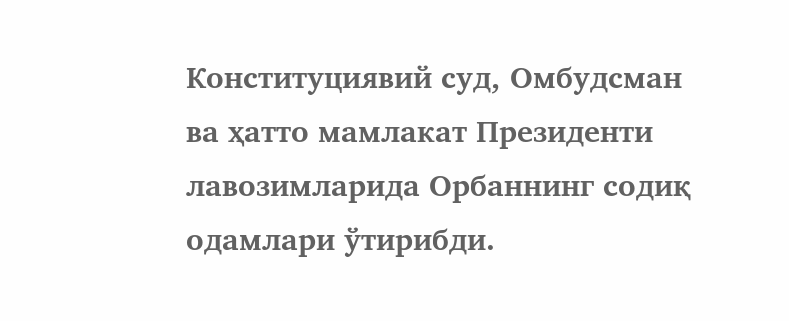Конституциявий суд, Омбудсман ва ҳатто мамлакат Президенти лавозимларида Орбаннинг содиқ одамлари ўтирибди.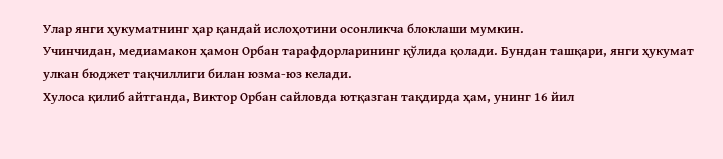Улар янги ҳукуматнинг ҳар қандай ислоҳотини осонликча блоклаши мумкин.
Учинчидан, медиамакон ҳамон Орбан тарафдорларининг қўлида қолади. Бундан ташқари, янги ҳукумат улкан бюджет тақчиллиги билан юзма-юз келади.
Хулоса қилиб айтганда, Виктор Орбан сайловда ютқазган тақдирда ҳам, унинг 16 йил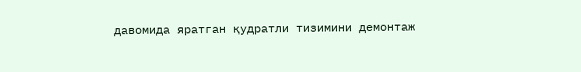давомида яратган қудратли тизимини демонтаж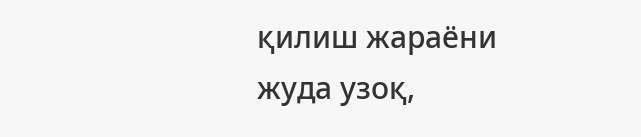қилиш жараёни жуда узоқ,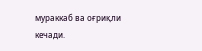мураккаб ва оғриқли кечади.